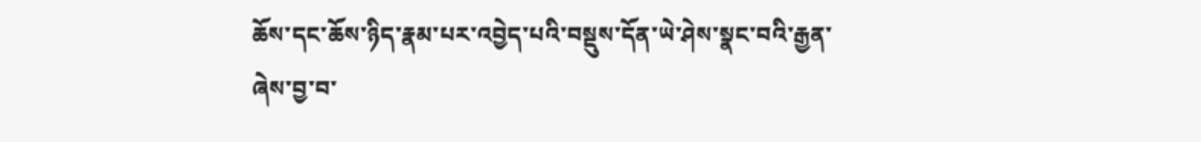ཆོས་དང་ཆོས་ཉིད་རྣམ་པར་འབྱེད་པའི་བསྡུས་དོན་ཡེ་ཤེས་སྣང་བའི་རྒྱན་ཞེས་བྱ་བ་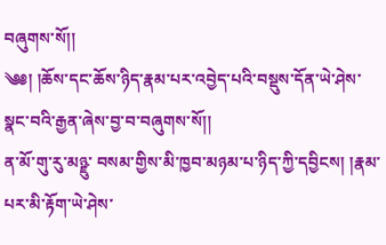བཞུགས་སོ།།
༄༅། །ཆོས་དང་ཆོས་ཉིད་རྣམ་པར་འབྱེད་པའི་བསྡུས་དོན་ཡེ་ཤེས་སྣང་བའི་རྒྱན་ཞེས་བྱ་བ་བཞུགས་སོ།།
ན་མོ་གུ་རུ་མཉྫུ་ བསམ་གྱིས་མི་ཁྱབ་མཉམ་པ་ཉིད་ཀྱི་དབྱིངས། །རྣམ་པར་མི་རྟོག་ཡེ་ཤེས་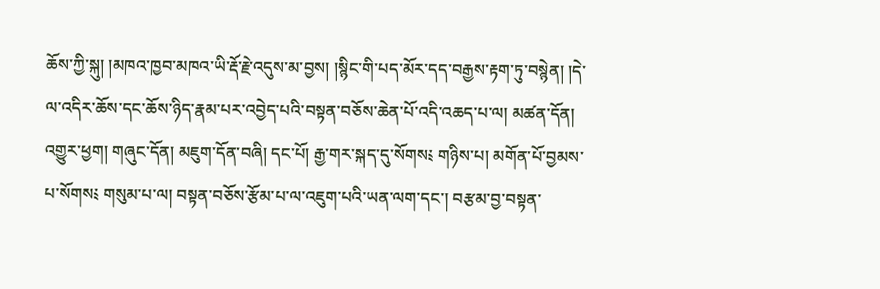ཆོས་ཀྱི་སྐུ། །མཁའ་ཁྱབ་མཁའ་ཡི་རྡོ་རྗེ་འདུས་མ་བྱས། །སྙིང་གི་པད་མོར་དད་བརྒྱས་རྟག་ཏུ་བསྙེན། །དེ་ལ་འདིར་ཆོས་དང་ཆོས་ཉིད་རྣམ་པར་འབྱེད་པའི་བསྟན་བཅོས་ཆེན་པོ་འདི་འཆད་པ་ལ། མཚན་དོན། འགྱུར་ཕྱག། གཞུང་དོན། མཇུག་དོན་བཞི། དང་པོ། རྒྱ་གར་སྐད་དུ་སོགས༴ གཉིས་པ། མགོན་པོ་བྱམས་པ་སོགས༴ གསུམ་པ་ལ། བསྟན་བཅོས་རྩོམ་པ་ལ་འཇུག་པའི་ཡན་ལག་དང་། བརྩམ་བྱ་བསྟན་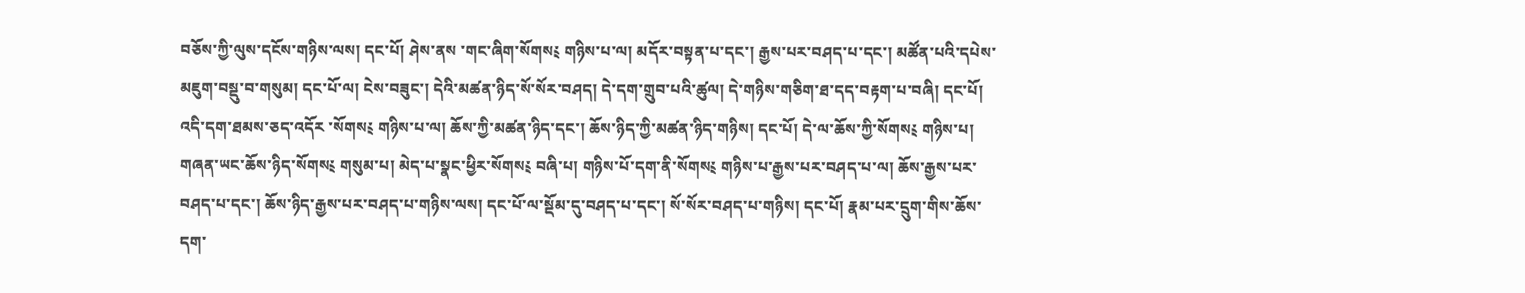བཅོས་ཀྱི་ལུས་དངོས་གཉིས་ལས། དང་པོ། ཤེས་ནས ་གང་ཞིག་སོགས༴ གཉིས་པ་ལ། མདོར་བསྟན་པ་དང་། རྒྱས་པར་བཤད་པ་དང་། མཚོན་པའི་དཔེས་མཇུག་བསྡུ་བ་གསུམ། དང་པོ་ལ། ངེས་བཟུང་། དེའི་མཚན་ཉིད་སོ་སོར་བཤད། དེ་དག་གྲུབ་པའི་ཚུལ། དེ་གཉིས་གཅིག་ཐ་དད་བརྟག་པ་བཞི། དང་པོ། འདི་དག་ཐམས་ཅད་འདོར ་སོགས༴ གཉིས་པ་ལ། ཆོས་ཀྱི་མཚན་ཉིད་དང་། ཆོས་ཉིད་ཀྱི་མཚན་ཉིད་གཉིས། དང་པོ། དེ་ལ་ཆོས་ཀྱི་སོགས༴ གཉིས་པ། གཞན་ཡང་ཆོས་ཉིད་སོགས༴ གསུམ་པ། མེད་པ་སྣང་ཕྱིར་སོགས༴ བཞི་པ། གཉིས་པོ་དག་ནི་སོགས༴ གཉིས་པ་རྒྱས་པར་བཤད་པ་ལ། ཆོས་རྒྱས་པར་བཤད་པ་དང་། ཆོས་ཉིད་རྒྱས་པར་བཤད་པ་གཉིས་ལས། དང་པོ་ལ་སྡོམ་དུ་བཤད་པ་དང་། སོ་སོར་བཤད་པ་གཉིས། དང་པོ། རྣམ་པར་དྲུག་གིས་ཆོས་དག་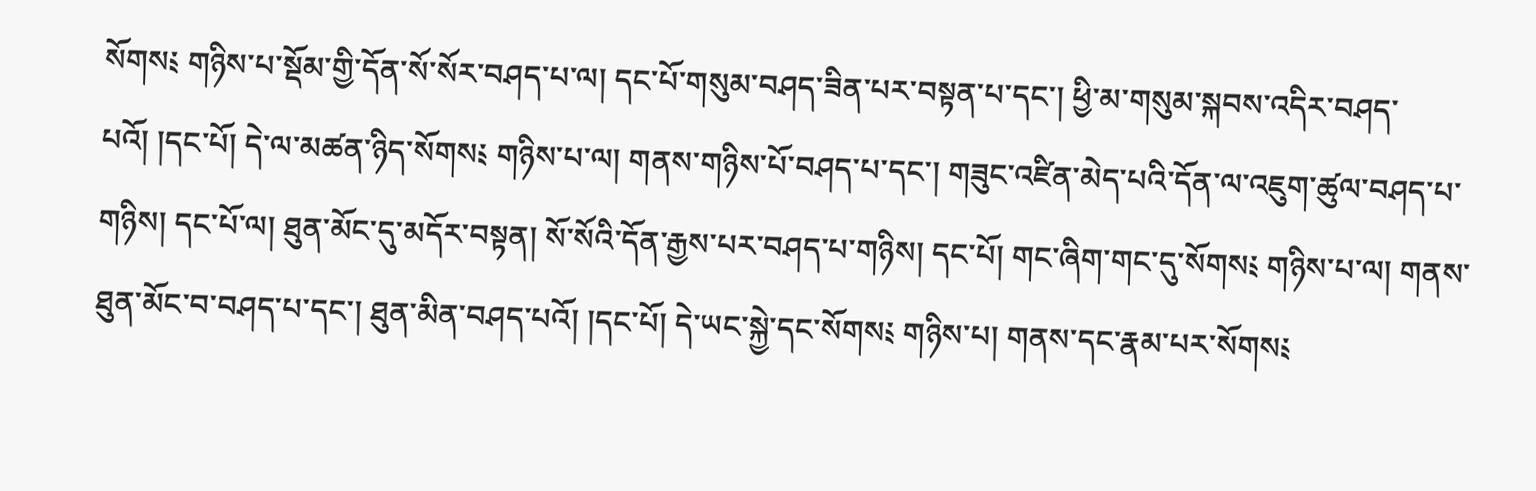སོགས༴ གཉིས་པ་སྡོམ་གྱི་དོན་སོ་སོར་བཤད་པ་ལ། དང་པོ་གསུམ་བཤད་ཟིན་པར་བསྟན་པ་དང་། ཕྱི་མ་གསུམ་སྐབས་འདིར་བཤད་པའོ། །དང་པོ། དེ་ལ་མཚན་ཉིད་སོགས༴ གཉིས་པ་ལ། གནས་གཉིས་པོ་བཤད་པ་དང་། གཟུང་འཛིན་མེད་པའི་དོན་ལ་འཇུག་ཚུལ་བཤད་པ་གཉིས། དང་པོ་ལ། ཐུན་མོང་དུ་མདོར་བསྟན། སོ་སོའི་དོན་རྒྱས་པར་བཤད་པ་གཉིས། དང་པོ། གང་ཞིག་གང་དུ་སོགས༴ གཉིས་པ་ལ། གནས་ཐུན་མོང་བ་བཤད་པ་དང་། ཐུན་མིན་བཤད་པའོ། །དང་པོ། དེ་ཡང་སྐྱེ་དང་སོགས༴ གཉིས་པ། གནས་དང་རྣམ་པར་སོགས༴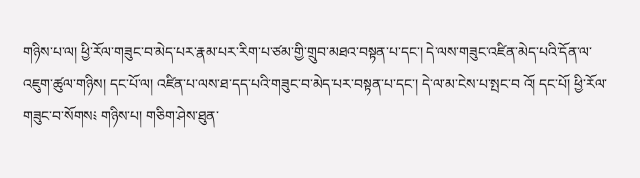གཉིས་པ་ལ། ཕྱི་རོལ་གཟུང་བ་མེད་པར་རྣམ་པར་རིག་པ་ཙམ་གྱི་གྲུབ་མཐའ་བསྟན་པ་དང་། དེ་ལས་གཟུང་འཛིན་མེད་པའི་དོན་ལ་འཇུག་ཚུལ་གཉིས། དང་པོ་ལ། འཛིན་པ་ལས་ཐ་དད་པའི་གཟུང་བ་མེད་པར་བསྟན་པ་དང་། དེ་ལ་མ་ངེས་པ་སྤང་བ འོ། དང་པོ། ཕྱི་རོལ་གཟུང་བ་སོགས༴ གཉིས་པ། གཅིག་ཤེས་ཐུན་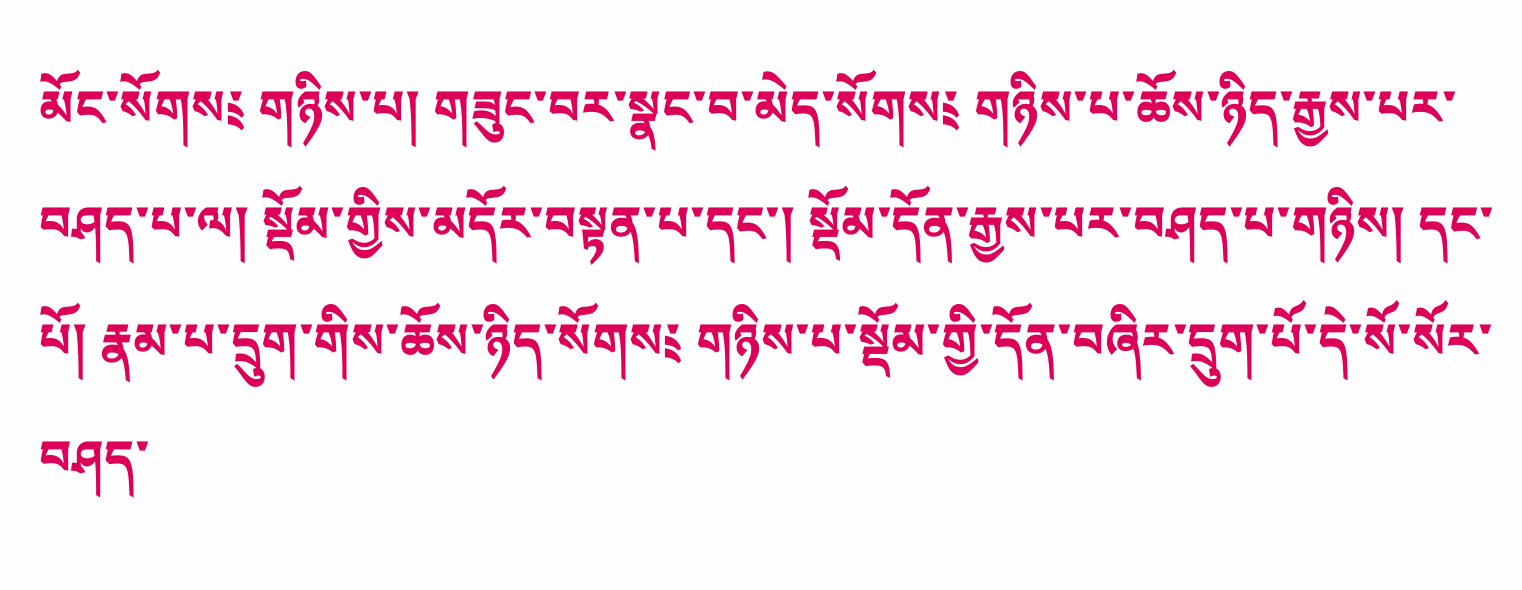མོང་སོགས༴ གཉིས་པ། གཟུང་བར་སྣང་བ་མེད་སོགས༴ གཉིས་པ་ཆོས་ཉིད་རྒྱས་པར་བཤད་པ་ལ། སྡོམ་གྱིས་མདོར་བསྟན་པ་དང་། སྡོམ་དོན་རྒྱས་པར་བཤད་པ་གཉིས། དང་པོ། རྣམ་པ་དྲུག་གིས་ཆོས་ཉིད་སོགས༴ གཉིས་པ་སྡོམ་གྱི་དོན་བཞིར་དྲུག་པོ་དེ་སོ་སོར་བཤད་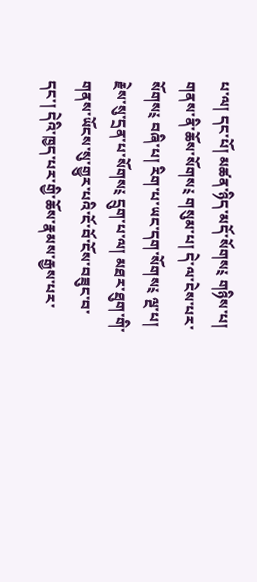པ་ལ། དང་པོ། མཚན་ཉིད་མདོ་སོགས༴ གཉིས་པ། གནས་ནི་ཆོས་སོགས༴ གསུམ་པ། དེ་ལ་ངེས་པར་སོགས༴ བཞི་པ། རིག་པ་ཡང་དག་སོགས༴ ལྔ་པ། རྗེས་སུ་དྲན་པ་སོགས༴ དྲུག་པ་ལ། མཐར་ཐུག་གི་གནས་ཡོངས་སུ་གྱུར་པའི་ངོ་བོ་ངོས་བཟུང་བ་དང་། དེའི་ཁྱད་པར་གྱི་ཆོས་རྣམས་རྒྱས་པར་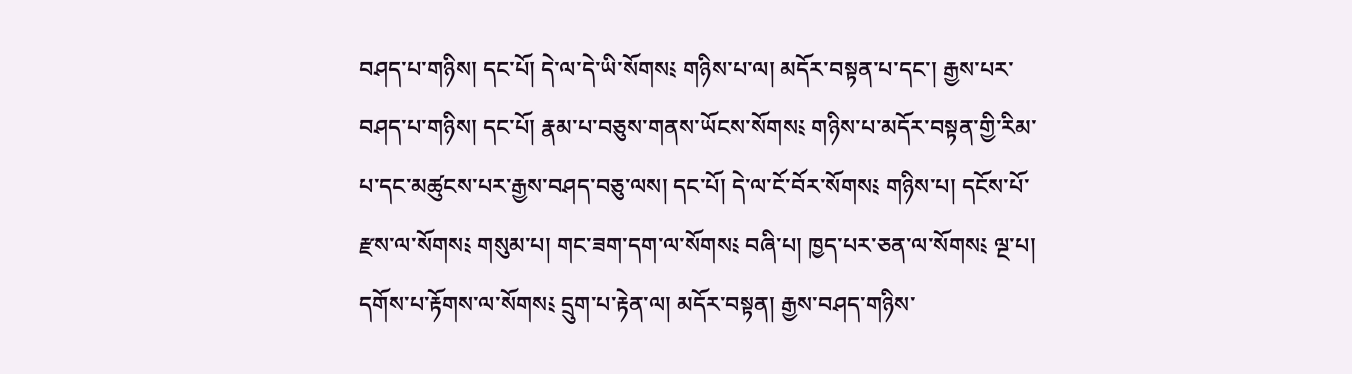བཤད་པ་གཉིས། དང་པོ། དེ་ལ་དེ་ཡི་སོགས༴ གཉིས་པ་ལ། མདོར་བསྟན་པ་དང་། རྒྱས་པར་བཤད་པ་གཉིས། དང་པོ། རྣམ་པ་བཅུས་གནས་ཡོངས་སོགས༴ གཉིས་པ་མདོར་བསྟན་གྱི་རིམ་པ་དང་མཚུངས་པར་རྒྱས་བཤད་བཅུ་ལས། དང་པོ། དེ་ལ་ངོ་བོར་སོགས༴ གཉིས་པ། དངོས་པོ་རྫས་ལ་སོགས༴ གསུམ་པ། གང་ཟག་དག་ལ་སོགས༴ བཞི་པ། ཁྱད་པར་ཅན་ལ་སོགས༴ ལྔ་པ། དགོས་པ་རྟོགས་ལ་སོགས༴ དྲུག་པ་རྟེན་ལ། མདོར་བསྟན། རྒྱས་བཤད་གཉིས་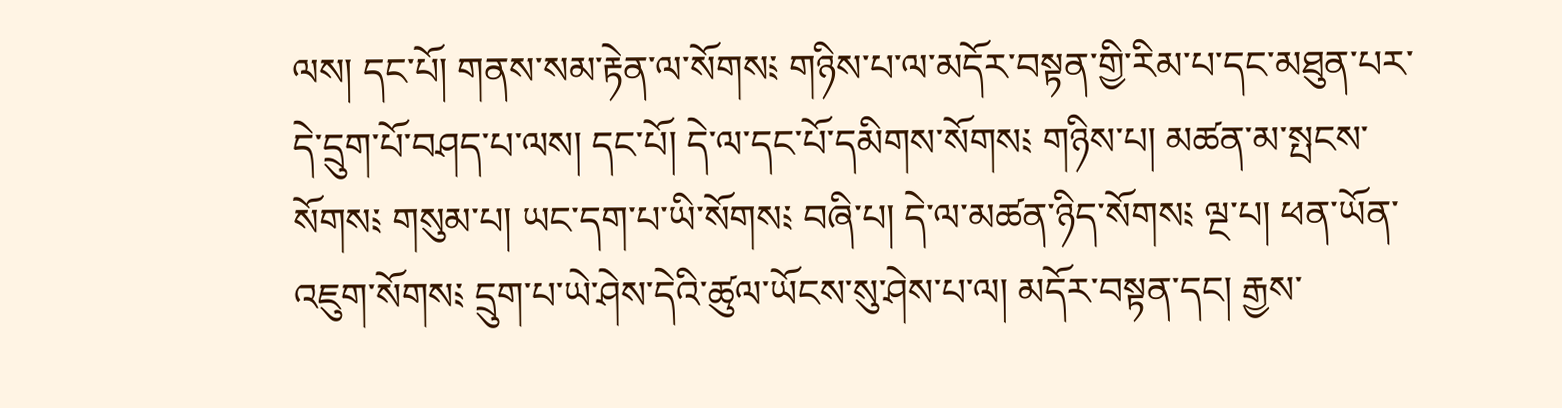ལས། དང་པོ། གནས་སམ་རྟེན་ལ་སོགས༴ གཉིས་པ་ལ་མདོར་བསྟན་གྱི་རིམ་པ་དང་མཐུན་པར་དེ་དྲུག་པོ་བཤད་པ་ལས། དང་པོ། དེ་ལ་དང་པོ་དམིགས་སོགས༴ གཉིས་པ། མཚན་མ་སྤངས་སོགས༴ གསུམ་པ། ཡང་དག་པ་ཡི་སོགས༴ བཞི་པ། དེ་ལ་མཚན་ཉིད་སོགས༴ ལྔ་པ། ཕན་ཡོན་འཇུག་སོགས༴ དྲུག་པ་ཡེ་ཤེས་དེའི་ཚུལ་ཡོངས་སུ་ཤེས་པ་ལ། མདོར་བསྟན་དང། རྒྱས་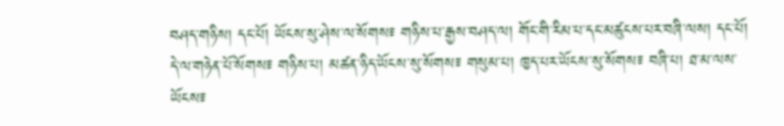བཤད་གཉིས། དང་པོ། ཡོངས་སུ་ཤེས་ལ་སོགས༴ གཉིས་པ་རྒྱས་བཤད་ལ། གོང་གི་རིམ་པ་དང་མཚུངས་པར་བཞི་ལས། དང་པོ། དེ་ལ་གཉེན་པོ་སོགས༴ གཉིས་པ། མཚན་ཉིད་ཡོངས་སུ་སོགས༴ གསུམ་པ། ཁྱད་པར་ཡོངས་སུ་སོགས༴ བཞི་པ། ཐ་མ་ལས་ཡོངས༴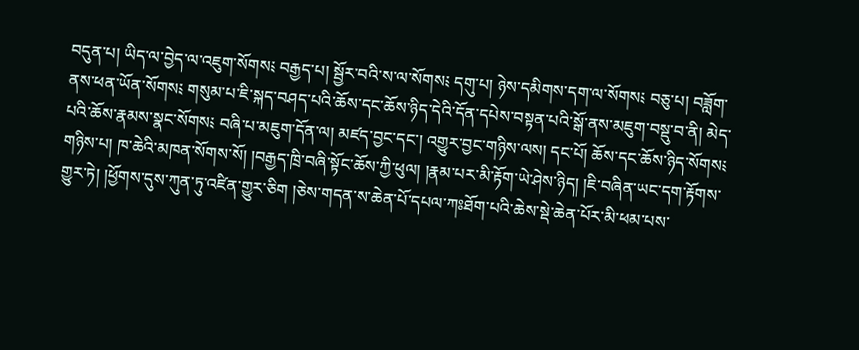བདུན་པ། ཡིད་ལ་བྱེད་ལ་འཇུག་སོགས༴ བརྒྱད་པ། སྦྱོར་བའི་ས་ལ་སོགས༴ དགུ་པ། ཉེས་དམིགས་དག་ལ་སོགས༴ བཅུ་པ། བཟློག་ནས་ཕན་ཡོན་སོགས༴ གསུམ་པ་ཇི་སྐད་བཤད་པའི་ཆོས་དང་ཆོས་ཉིད་དེའི་དོན་དཔེས་བསྟན་པའི་སྒོ་ནས་མཇུག་བསྡུ་བ་ནི། མེད་པའི་ཆོས་རྣམས་སྣང་སོགས༴ བཞི་པ་མཇུག་དོན་ལ། མཛད་བྱང་དང་། འགྱུར་བྱང་གཉིས་ལས། དང་པོ། ཆོས་དང་ཆོས་ཉིད་སོགས༴ གཉིས་པ། ཁ་ཆེའི་མཁན་སོགས་སོ། །བརྒྱད་ཁྲི་བཞི་སྟོང་ཆོས་ཀྱི་ཕུལ། །རྣམ་པར་མི་རྟོག་ཡེ་ཤེས་ཉིད། །ཇི་བཞིན་ཡང་དག་རྟོགས་གྱུར་ཏེ། །ཕྱོགས་དུས་ཀུན་ཏུ་འཛིན་གྱུར་ཅིག །ཅེས་གདན་ས་ཆེན་པོ་དཔལ་ཀཿཐོག་པའི་ཆེས་སྡེ་ཆེན་པོར་མི་ཕམ་པས་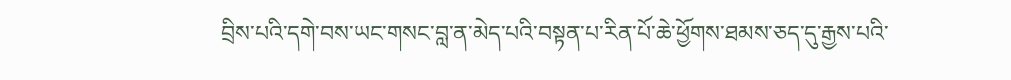བྲིས་པའི་དགེ་བས་ཡང་གསང་བླ་ན་མེད་པའི་བསྟན་པ་རིན་པོ་ཆེ་ཕྱོགས་ཐམས་ཅད་དུ་རྒྱས་པའི་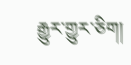རྒྱུར་གྱུར་ཅིག།